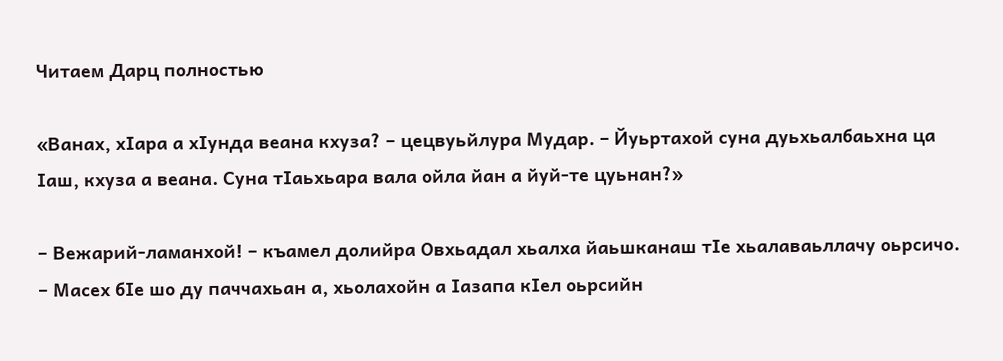Читаем Дарц полностью

«Ванах, хIара а хIунда веана кхуза? – цецвуьйлура Мудар. – Йуьртахой суна дуьхьалбаьхна ца Iаш, кхуза а веана. Суна тIаьхьара вала ойла йан а йуй-те цуьнан?»

– Вежарий-ламанхой! – къамел долийра Овхьадал хьалха йаьшканаш тIе хьалаваьллачу оьрсичо. – Масех бIе шо ду паччахьан а, хьолахойн а Iазапа кIел оьрсийн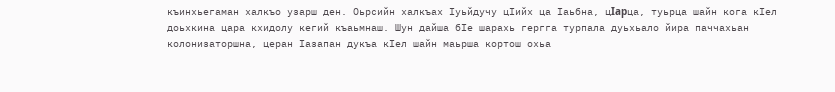къинхьегаман халкъо узарш ден. Оьрсийн халкъах Iуьйдучу цIийх ца Iаьбна, цIapцa, туьрца шайн кога кIел доьхкина цара кхидолу кегий къаьмнаш. Шун дайша бIе шарахь гергга турпала дуьхьало йира паччахьан колонизаторшна, церан Iазапан дукъа кIел шайн маьрша кортош охьа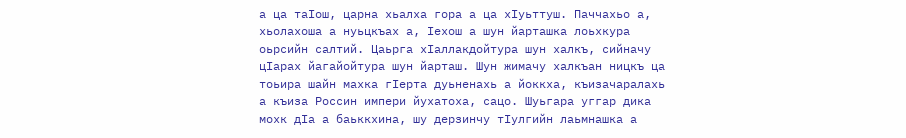а ца таIош, царна хьалха гора а ца хIуьттуш. Паччахьо а, хьолахоша а нуьцкъах а, Iехош а шун йарташка лоьхкура оьрсийн салтий. Цаьрга хIаллакдойтура шун халкъ, сийначу цIарах йагайойтура шун йарташ. Шун жимачу халкъан ницкъ ца тоьира шайн махка гIерта дуьненахь а йоккха, къизачаралахь а къиза Россин импери йухатоха, сацо. Шуьгара уггар дика мохк дIа а баьккхина, шу дерзинчу тIулгийн лаьмнашка а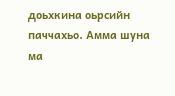доьхкина оьрсийн паччахьо. Амма шуна ма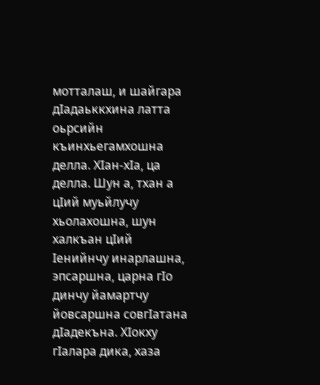мотталаш, и шайгара дIадаьккхина латта оьрсийн къинхьегамхошна делла. ХIан-хIа, ца делла. Шун а, тхан а цIий муьйлучу хьолахошна, шун халкъан цIий Iенийнчу инарлашна, эпсаршна, царна гIo динчу йамартчу йовсаршна совгIатана дIадекъна. ХIокху гIалара дика, хаза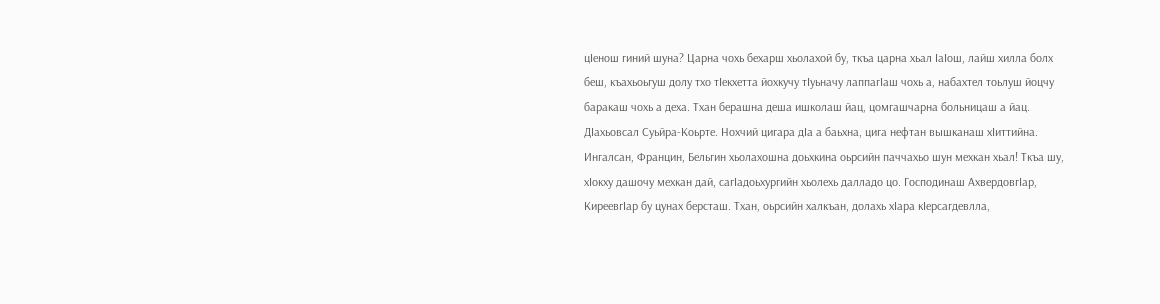цIенош гиний шуна? Царна чохь бехарш хьолахой бу, ткъа царна хьал IаIош, лайш хилла болх беш, къахьоьгуш долу тхо тIекхетта йохкучу тIуьначу лаппагIаш чохь а, набахтел тоьлуш йоцчу баракаш чохь а деха. Тхан берашна деша ишколаш йац, цомгашчарна больницаш а йац. ДIахьовсал Суьйра-Коьрте. Нохчий цигара дIа а баьхна, цига нефтан вышканаш хIиттийна. Ингалсан, Францин, Бельгин хьолахошна доьхкина оьрсийн паччахьо шун мехкан хьал! Ткъа шу, хIокху дашочу мехкан дай, сагIадоьхургийн хьолехь далладо цо. Господинаш АхвердовгIар, КиреевгIар бу цунах берсташ. Тхан, оьрсийн халкъан, долахь хIара кIерсагдевлла,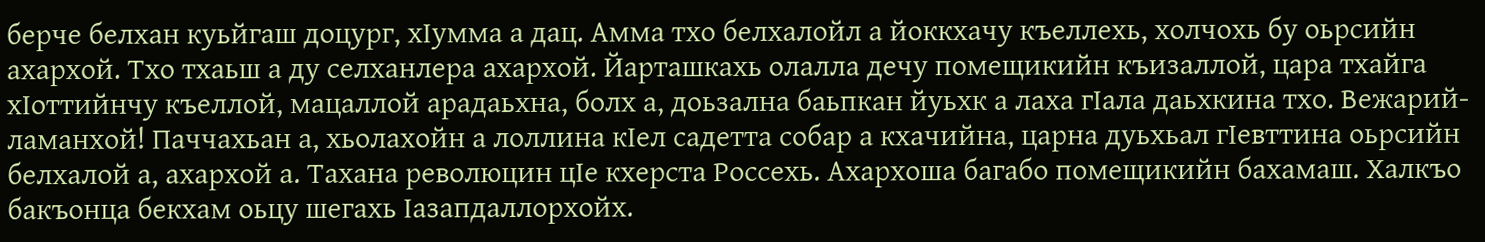берче белхан куьйгаш доцург, хIумма а дац. Амма тхо белхалойл а йоккхачу къеллехь, холчохь бу оьрсийн ахархой. Тхо тхаьш а ду селханлера ахархой. Йарташкахь олалла дечу помещикийн къизаллой, цара тхайга хIоттийнчу къеллой, мацаллой арадаьхна, болх а, доьзална баьпкан йуьхк а лаха гIала даьхкина тхо. Вежарий-ламанхой! Паччахьан а, хьолахойн а лоллина кIел садетта собар а кхачийна, царна дуьхьал гIевттина оьрсийн белхалой а, ахархой а. Тахана революцин цIе кхерста Россехь. Ахархоша багабо помещикийн бахамаш. Халкъо бакъонца бекхам оьцу шегахь Iазапдаллорхойх.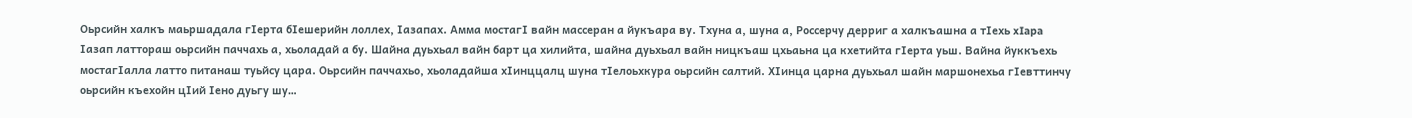Оьрсийн халкъ маьршадала гIерта бIешерийн лоллех, Iазапах. Амма мостагI вайн массеран а йукъара ву. Тхуна а, шуна а, Россерчу дерриг а халкъашна а тIехь xIapa Iазап латтораш оьрсийн паччахь а, хьоладай а бу. Шайна дуьхьал вайн барт ца хилийта, шайна дуьхьал вайн ницкъаш цхьаьна ца кхетийта гIерта уьш. Вайна йуккъехь мостагIалла латто питанаш туьйсу цара. Оьрсийн паччахьо, хьоладайша хIинццалц шуна тIелоьхкура оьрсийн салтий. ХIинца царна дуьхьал шайн маршонехьа гIевттинчу оьрсийн къехойн цIий Iено дуьгу шу…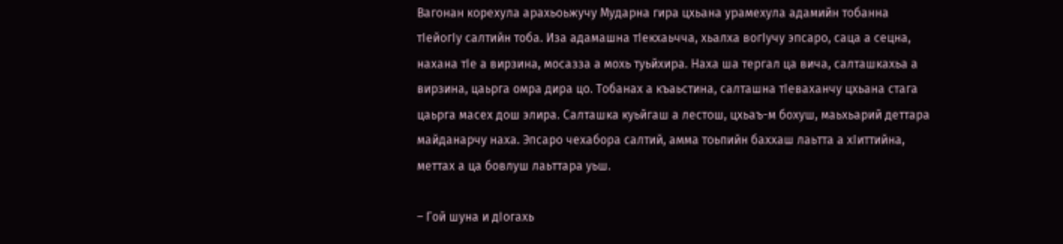Вагонан корехула арахьоьжучу Мударна гира цхьана урамехула адамийн тобанна тIейогIу салтийн тоба. Иза адамашна тIекхаьчча, хьалха вогIучу эпсаро, саца а сецна, нахана тIе а вирзина, мосазза а мохь туьйхира. Наха ша тергал ца вича, салташкахьа а вирзина, цаьрга омра дира цо. Тобанах а къаьстина, салташна тIеваханчу цхьана стага цаьрга масех дош элира. Салташка куьйгаш а лестош, цхьаъ-м бохуш, маьхьарий деттара майданарчу наха. Эпсаро чехабора салтий, амма тоьпийн баххаш лаьтта а хIиттийна, меттах а ца бовлуш лаьттара уьш.

– Гой шуна и дIогахь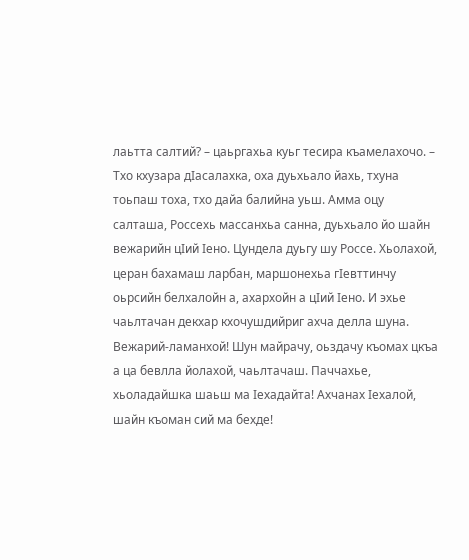лаьтта салтий? – цаьргахьа куьг тесира къамелахочо. – Тхо кхузара дIасалахка, оха дуьхьало йахь, тхуна тоьпаш тоха, тхо дайа балийна уьш. Амма оцу салташа, Россехь массанхьа санна, дуьхьало йо шайн вежарийн цIий Iено. Цундела дуьгу шу Россе. Хьолахой, церан бахамаш ларбан, маршонехьа гIевттинчу оьрсийн белхалойн а, ахархойн а цIий Iено. И эхье чаьлтачан декхар кхочушдийриг ахча делла шуна. Вежарий-ламанхой! Шун майрачу, оьздачу къомах цкъа а ца бевлла йолахой, чаьлтачаш. Паччахье, хьоладайшка шаьш ма Iехадайта! Ахчанах Iехалой, шайн къоман сий ма бехде!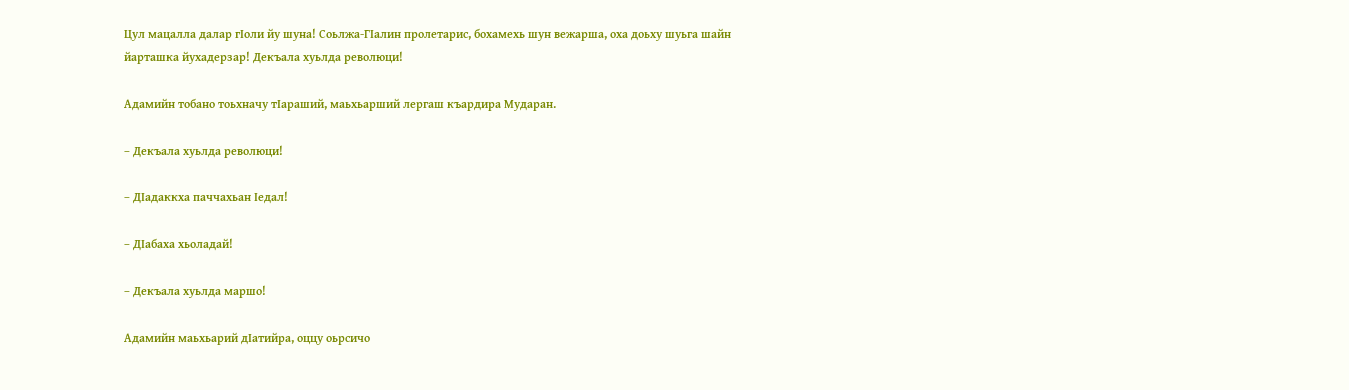Цул мацалла далар гIоли йу шуна! Соьлжа-ГIалин пролетарис, бохамехь шун вежарша, оха доьху шуьга шайн йарташка йухадерзар! Декъала хуьлда революци!

Адамийн тобано тоьхначу тIараший, маьхьарший лергаш къардира Мударан.

– Декъала хуьлда революци!

– ДIадаккха паччахьан Iедал!

– ДIабаха хьоладай!

– Декъала хуьлда маршо!

Адамийн маьхьарий дIатийра, оццу оьрсичо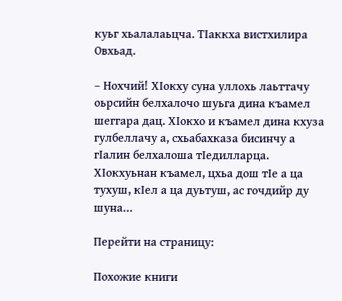куьг хьалалаьцча. ТIаккха вистхилира Овхьад.

– Нохчий! ХIокху суна уллохь лаьттачу оьрсийн белхалочо шуьга дина къамел шеггара дац. ХIокхо и къамел дина кхуза гулбеллачу а, схьабахказа бисинчу а гIaлин белхалоша тIедилларца. ХIокхуьнан къамел, цхьа дош тIе а ца тухуш, кIел а ца дуьтуш, ас гочдийр ду шуна…

Перейти на страницу:

Похожие книги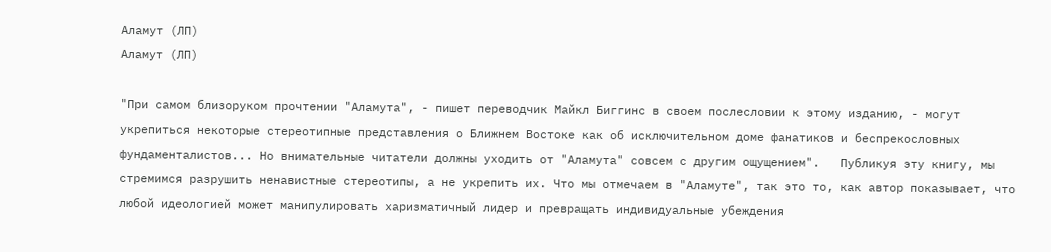Аламут (ЛП)
Аламут (ЛП)

"При самом близоруком прочтении "Аламута", - пишет переводчик Майкл Биггинс в своем послесловии к этому изданию, - могут укрепиться некоторые стереотипные представления о Ближнем Востоке как об исключительном доме фанатиков и беспрекословных фундаменталистов... Но внимательные читатели должны уходить от "Аламута" совсем с другим ощущением".   Публикуя эту книгу, мы стремимся разрушить ненавистные стереотипы, а не укрепить их. Что мы отмечаем в "Аламуте", так это то, как автор показывает, что любой идеологией может манипулировать харизматичный лидер и превращать индивидуальные убеждения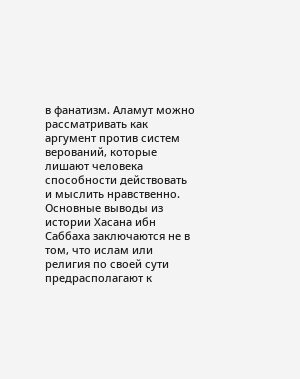в фанатизм. Аламут можно рассматривать как аргумент против систем верований, которые лишают человека способности действовать и мыслить нравственно. Основные выводы из истории Хасана ибн Саббаха заключаются не в том, что ислам или религия по своей сути предрасполагают к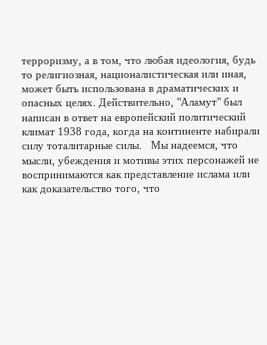терроризму, а в том, что любая идеология, будь то религиозная, националистическая или иная, может быть использована в драматических и опасных целях. Действительно, "Аламут" был написан в ответ на европейский политический климат 1938 года, когда на континенте набирали силу тоталитарные силы.   Мы надеемся, что мысли, убеждения и мотивы этих персонажей не воспринимаются как представление ислама или как доказательство того, что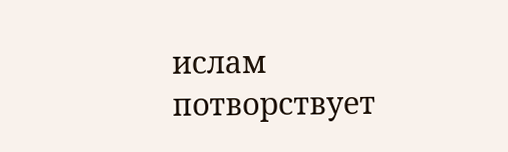ислам потворствует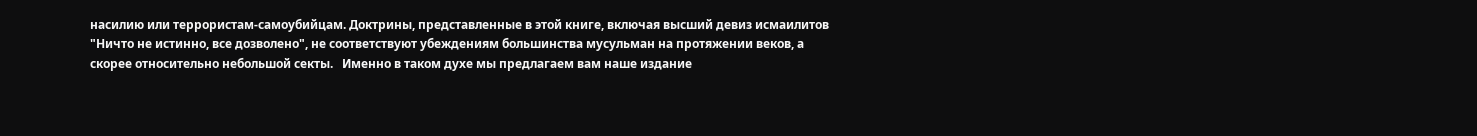насилию или террористам-самоубийцам. Доктрины, представленные в этой книге, включая высший девиз исмаилитов "Ничто не истинно, все дозволено", не соответствуют убеждениям большинства мусульман на протяжении веков, а скорее относительно небольшой секты.   Именно в таком духе мы предлагаем вам наше издание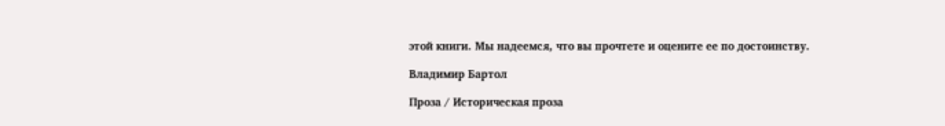этой книги. Мы надеемся, что вы прочтете и оцените ее по достоинству.

Владимир Бартол

Проза / Историческая проза